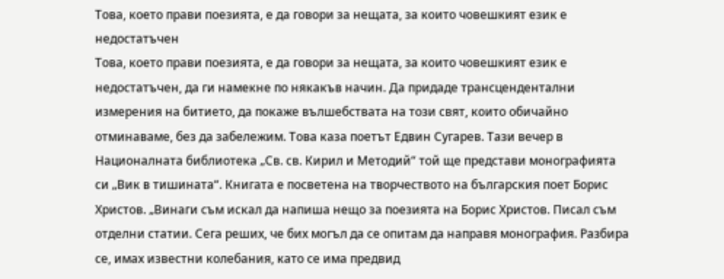Това, което прави поезията, е да говори за нещата, за които човешкият език е недостатъчен
Това, което прави поезията, е да говори за нещата, за които човешкият език е недостатъчен, да ги намекне по някакъв начин. Да придаде трансцендентални измерения на битието, да покаже вълшебствата на този свят, които обичайно отминаваме, без да забележим. Това каза поетът Едвин Сугарев. Тази вечер в Националната библиотека „Св. св. Кирил и Методий“ той ще представи монографията си „Вик в тишината“. Книгата е посветена на творчеството на българския поет Борис Христов. „Винаги съм искал да напиша нещо за поезията на Борис Христов. Писал съм отделни статии. Сега реших, че бих могъл да се опитам да направя монография. Разбира се, имах известни колебания, като се има предвид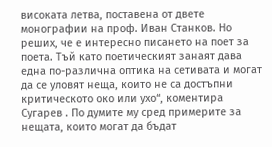високата летва, поставена от двете монографии на проф. Иван Станков. Но реших, че е интересно писането на поет за поета. Тъй като поетическият занаят дава една по-различна оптика на сетивата и могат да се уловят неща, които не са достъпни критическото око или ухо“, коментира Сугарев . По думите му сред примерите за нещата, които могат да бъдат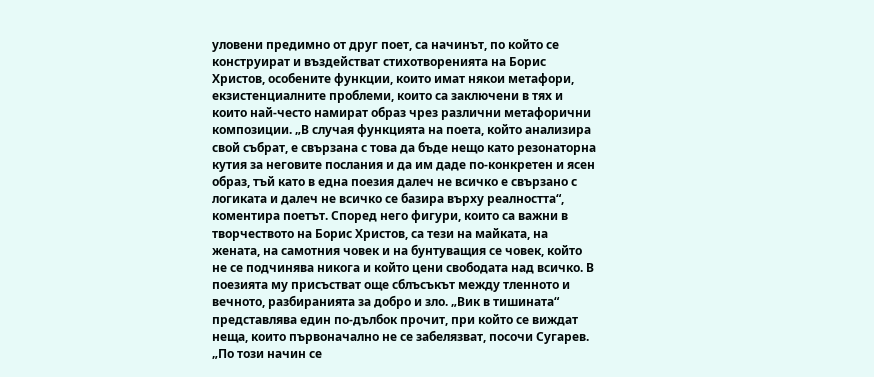уловени предимно от друг поет, са начинът, по който се конструират и въздействат стихотворенията на Борис Христов, особените функции, които имат някои метафори, екзистенциалните проблеми, които са заключени в тях и които най-често намират образ чрез различни метафорични композиции. „В случая функцията на поета, който анализира свой събрат, е свързана с това да бъде нещо като резонаторна кутия за неговите послания и да им даде по-конкретен и ясен образ, тъй като в една поезия далеч не всичко е свързано с логиката и далеч не всичко се базира върху реалността“, коментира поетът. Според него фигури, които са важни в творчеството на Борис Христов, са тези на майката, на жената, на самотния човек и на бунтуващия се човек, който не се подчинява никога и който цени свободата над всичко. В поезията му присъстват още сблъсъкът между тленното и вечното, разбиранията за добро и зло. „Вик в тишината“ представлява един по-дълбок прочит, при който се виждат неща, които първоначално не се забелязват, посочи Сугарев. „По този начин се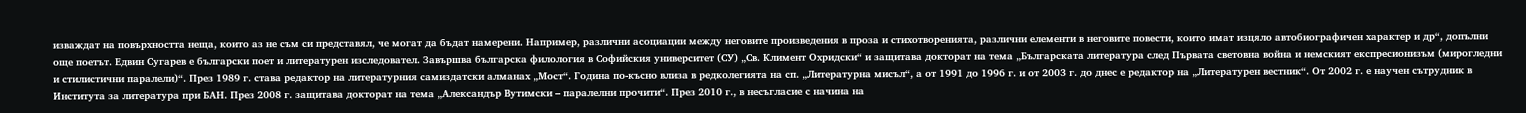изваждат на повърхността неща, които аз не съм си представял, че могат да бъдат намерени. Например, различни асоциации между неговите произведения в проза и стихотворенията, различни елементи в неговите повести, които имат изцяло автобиографичен характер и др“, допълни още поетът. Едвин Сугарев е български поет и литературен изследовател. Завършва българска филология в Софийския университет (СУ) „Св. Климент Охридски“ и защитава докторат на тема „Българската литература след Първата световна война и немският експресионизъм (мирогледни и стилистични паралели)“. През 1989 г. става редактор на литературния самиздатски алманах „Мост“. Година по-късно влиза в редколегията на сп. „Литературна мисъл“, а от 1991 до 1996 г. и от 2003 г. до днес е редактор на „Литературен вестник“. От 2002 г. е научен сътрудник в Института за литература при БАН. През 2008 г. защитава докторат на тема „Александър Вутимски – паралелни прочити“. През 2010 г., в несъгласие с начина на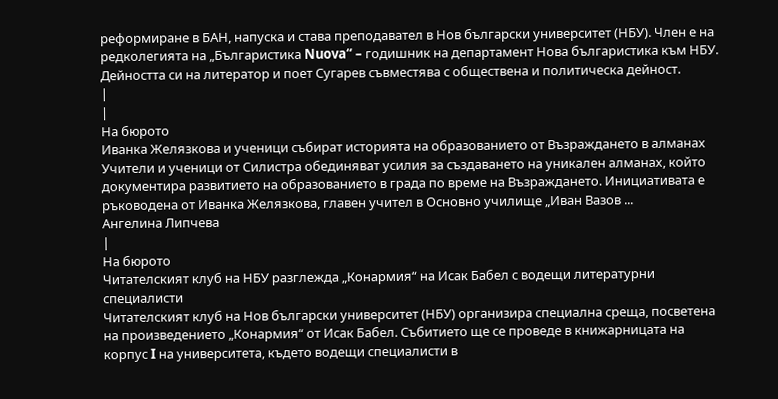реформиране в БАН, напуска и става преподавател в Нов български университет (НБУ). Член е на редколегията на „Българистика Nuova“ – годишник на департамент Нова българистика към НБУ. Дейността си на литератор и поет Сугарев съвместява с обществена и политическа дейност.
|
|
На бюрото
Иванка Желязкова и ученици събират историята на образованието от Възраждането в алманах
Учители и ученици от Силистра обединяват усилия за създаването на уникален алманах, който документира развитието на образованието в града по време на Възраждането. Инициативата е ръководена от Иванка Желязкова, главен учител в Основно училище „Иван Вазов ...
Ангелина Липчева
|
На бюрото
Читателският клуб на НБУ разглежда „Конармия“ на Исак Бабел с водещи литературни специалисти
Читателският клуб на Нов български университет (НБУ) организира специална среща, посветена на произведението „Конармия“ от Исак Бабел. Събитието ще се проведе в книжарницата на корпус I на университета, където водещи специалисти в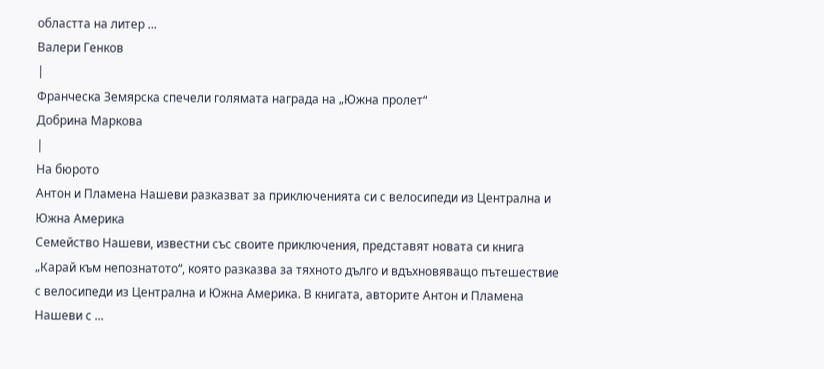областта на литер ...
Валери Генков
|
Франческа Земярска спечели голямата награда на „Южна пролет“
Добрина Маркова
|
На бюрото
Антон и Пламена Нашеви разказват за приключенията си с велосипеди из Централна и Южна Америка
Семейство Нашеви, известни със своите приключения, представят новата си книга „Карай към непознатото“, която разказва за тяхното дълго и вдъхновяващо пътешествие с велосипеди из Централна и Южна Америка. В книгата, авторите Антон и Пламена Нашеви с ...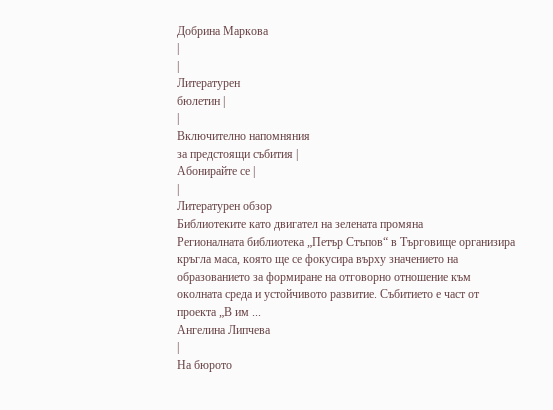Добрина Маркова
|
|
Литературен
бюлетин |
|
Включително напомняния
за предстоящи събития |
Абонирайте се |
|
Литературен обзор
Библиотеките като двигател на зелената промяна
Регионалната библиотека „Петър Стъпов“ в Търговище организира кръгла маса, която ще се фокусира върху значението на образованието за формиране на отговорно отношение към околната среда и устойчивото развитие. Събитието е част от проекта „В им ...
Ангелина Липчева
|
На бюрото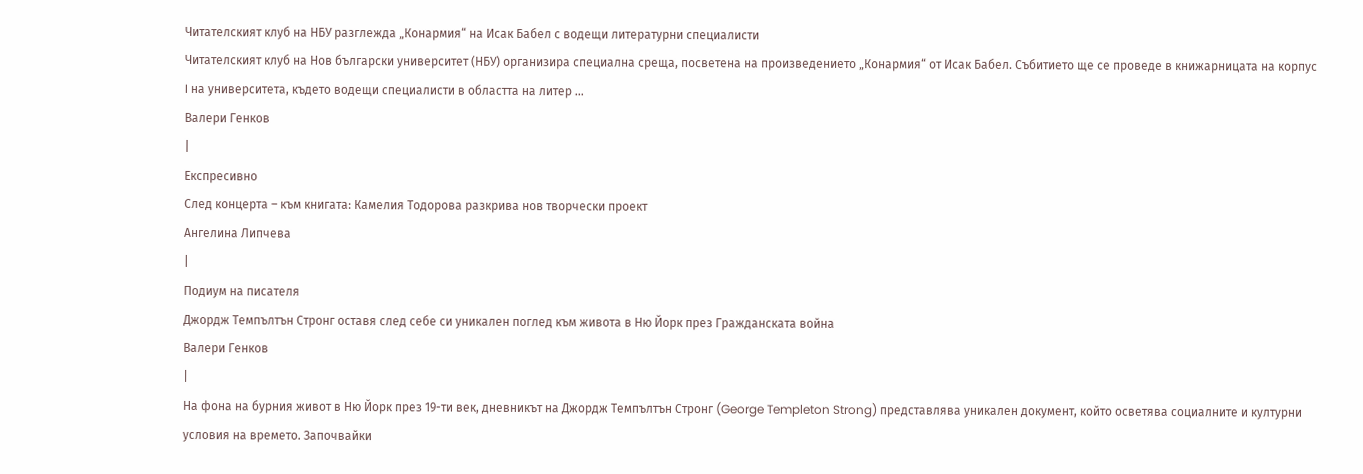Читателският клуб на НБУ разглежда „Конармия“ на Исак Бабел с водещи литературни специалисти
Читателският клуб на Нов български университет (НБУ) организира специална среща, посветена на произведението „Конармия“ от Исак Бабел. Събитието ще се проведе в книжарницата на корпус I на университета, където водещи специалисти в областта на литер ...
Валери Генков
|
Експресивно
След концерта – към книгата: Камелия Тодорова разкрива нов творчески проект
Ангелина Липчева
|
Подиум на писателя
Джордж Темпълтън Стронг оставя след себе си уникален поглед към живота в Ню Йорк през Гражданската война
Валери Генков
|
На фона на бурния живот в Ню Йорк през 19-ти век, дневникът на Джордж Темпълтън Стронг (George Templeton Strong) представлява уникален документ, който осветява социалните и културни условия на времето. Започвайки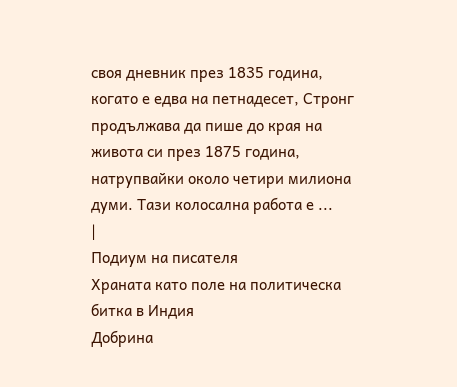своя дневник през 1835 година, когато е едва на петнадесет, Стронг продължава да пише до края на живота си през 1875 година, натрупвайки около четири милиона думи. Тази колосална работа е ...
|
Подиум на писателя
Храната като поле на политическа битка в Индия
Добрина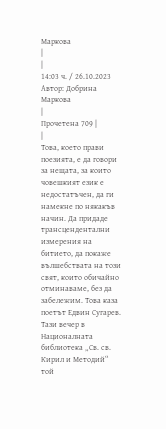Маркова
|
|
14:03 ч. / 26.10.2023
Автор: Добрина Маркова
|
Прочетена 709 |
|
Това, което прави поезията, е да говори за нещата, за които човешкият език е недостатъчен, да ги намекне по някакъв начин. Да придаде трансцендентални измерения на битието, да покаже вълшебствата на този свят, които обичайно отминаваме, без да забележим. Това каза поетът Едвин Сугарев.
Тази вечер в Националната библиотека „Св. св. Кирил и Методий“ той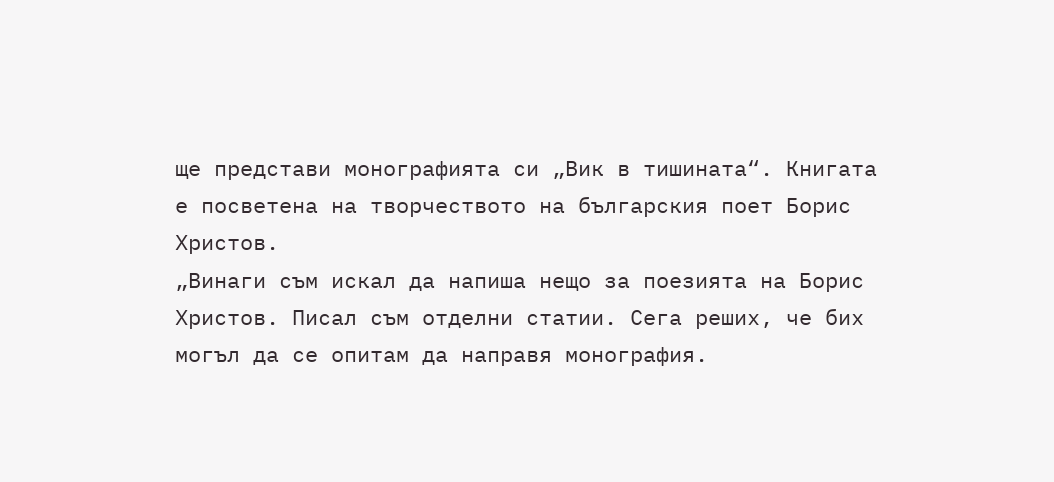ще представи монографията си „Вик в тишината“. Книгата е посветена на творчеството на българския поет Борис Христов.
„Винаги съм искал да напиша нещо за поезията на Борис Христов. Писал съм отделни статии. Сега реших, че бих могъл да се опитам да направя монография.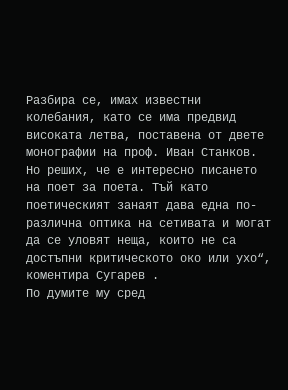Разбира се, имах известни колебания, като се има предвид високата летва, поставена от двете монографии на проф. Иван Станков. Но реших, че е интересно писането на поет за поета. Тъй като поетическият занаят дава една по-различна оптика на сетивата и могат да се уловят неща, които не са достъпни критическото око или ухо“, коментира Сугарев .
По думите му сред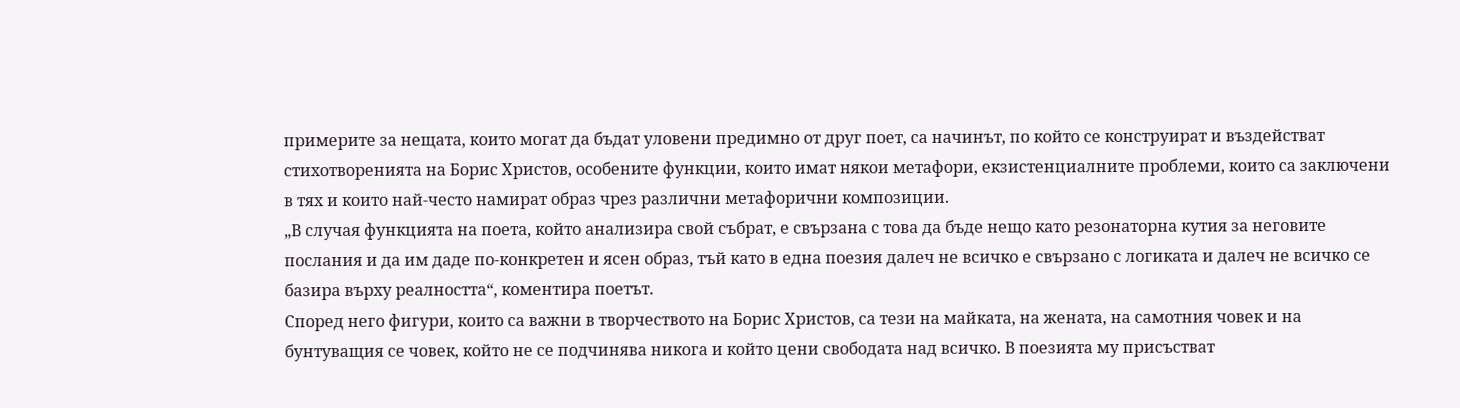примерите за нещата, които могат да бъдат уловени предимно от друг поет, са начинът, по който се конструират и въздействат стихотворенията на Борис Христов, особените функции, които имат някои метафори, екзистенциалните проблеми, които са заключени в тях и които най-често намират образ чрез различни метафорични композиции.
„В случая функцията на поета, който анализира свой събрат, е свързана с това да бъде нещо като резонаторна кутия за неговите послания и да им даде по-конкретен и ясен образ, тъй като в една поезия далеч не всичко е свързано с логиката и далеч не всичко се базира върху реалността“, коментира поетът.
Според него фигури, които са важни в творчеството на Борис Христов, са тези на майката, на жената, на самотния човек и на бунтуващия се човек, който не се подчинява никога и който цени свободата над всичко. В поезията му присъстват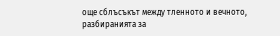още сблъсъкът между тленното и вечното, разбиранията за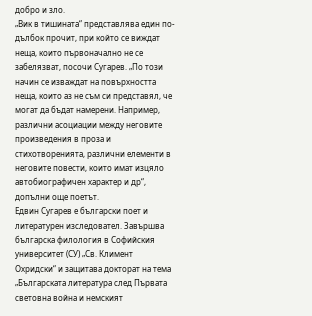добро и зло.
„Вик в тишината“ представлява един по-дълбок прочит, при който се виждат неща, които първоначално не се забелязват, посочи Сугарев. „По този начин се изваждат на повърхността неща, които аз не съм си представял, че могат да бъдат намерени. Например, различни асоциации между неговите произведения в проза и стихотворенията, различни елементи в неговите повести, които имат изцяло автобиографичен характер и др“, допълни още поетът.
Едвин Сугарев е български поет и литературен изследовател. Завършва българска филология в Софийския университет (СУ) „Св. Климент Охридски“ и защитава докторат на тема „Българската литература след Първата световна война и немският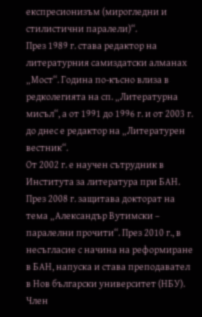експресионизъм (мирогледни и стилистични паралели)“.
През 1989 г. става редактор на литературния самиздатски алманах „Мост“. Година по-късно влиза в редколегията на сп. „Литературна мисъл“, а от 1991 до 1996 г. и от 2003 г. до днес е редактор на „Литературен вестник“.
От 2002 г. е научен сътрудник в Института за литература при БАН. През 2008 г. защитава докторат на тема „Александър Вутимски – паралелни прочити“. През 2010 г., в несъгласие с начина на реформиране в БАН, напуска и става преподавател в Нов български университет (НБУ). Член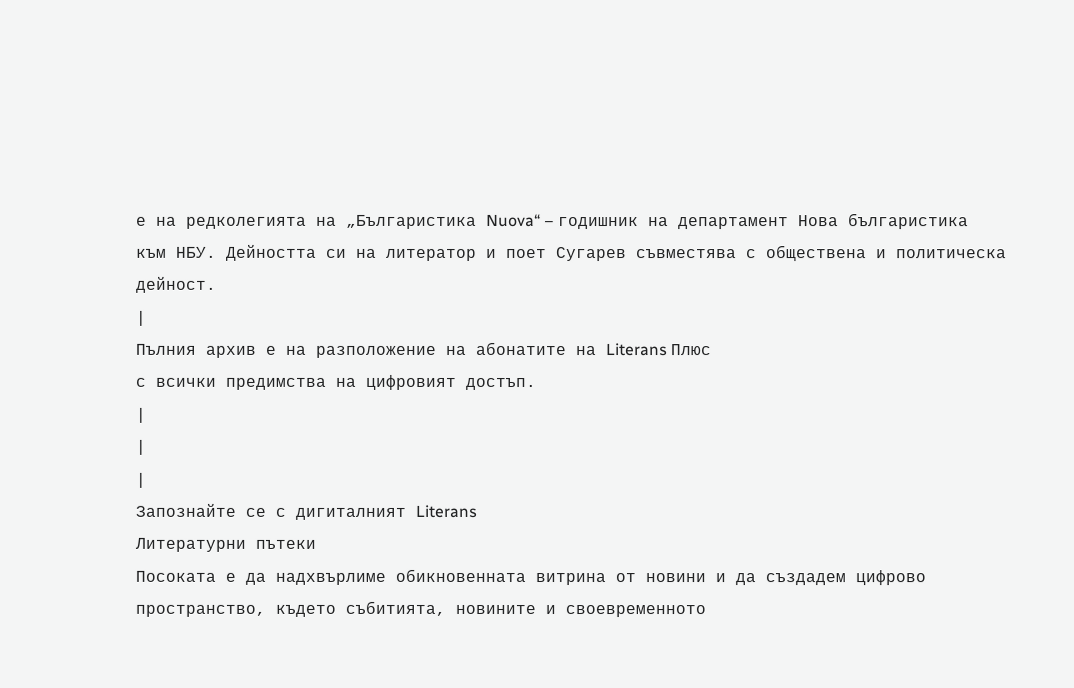е на редколегията на „Българистика Nuova“ – годишник на департамент Нова българистика към НБУ. Дейността си на литератор и поет Сугарев съвместява с обществена и политическа дейност.
|
Пълния архив е на разположение на абонатите на Literans Плюс
с всички предимства на цифровият достъп.
|
|
|
Запознайте се с дигиталният Literans
Литературни пътеки
Посоката е да надхвърлиме обикновенната витрина от новини и да създадем цифрово пространство, където събитията, новините и своевременното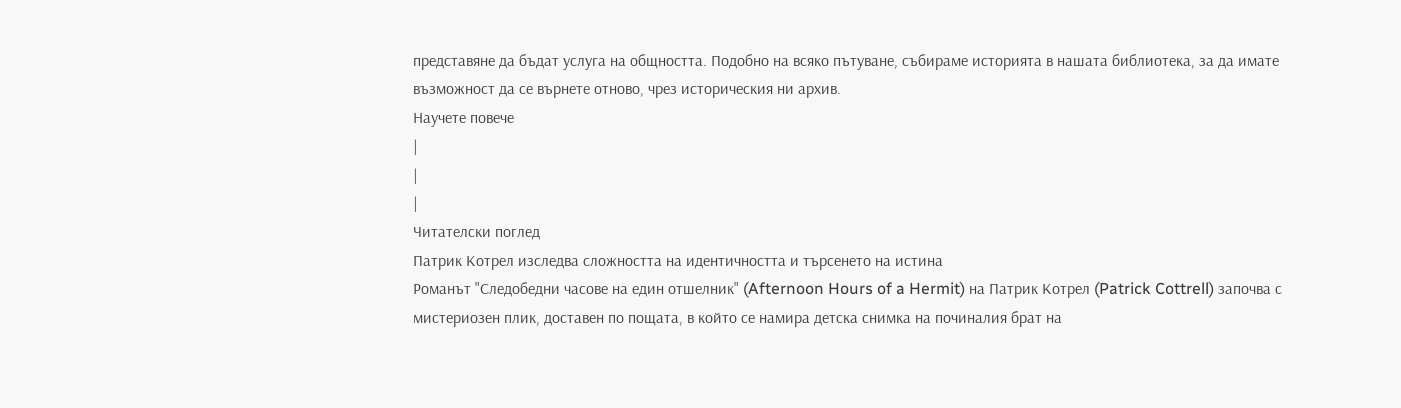представяне да бъдат услуга на общността. Подобно на всяко пътуване, събираме историята в нашата библиотека, за да имате възможност да се върнете отново, чрез историческия ни архив.
Научете повече
|
|
|
Читателски поглед
Патрик Котрел изследва сложността на идентичността и търсенето на истина
Романът "Следобедни часове на един отшелник" (Afternoon Hours of a Hermit) на Патрик Котрел (Patrick Cottrell) започва с мистериозен плик, доставен по пощата, в който се намира детска снимка на починалия брат на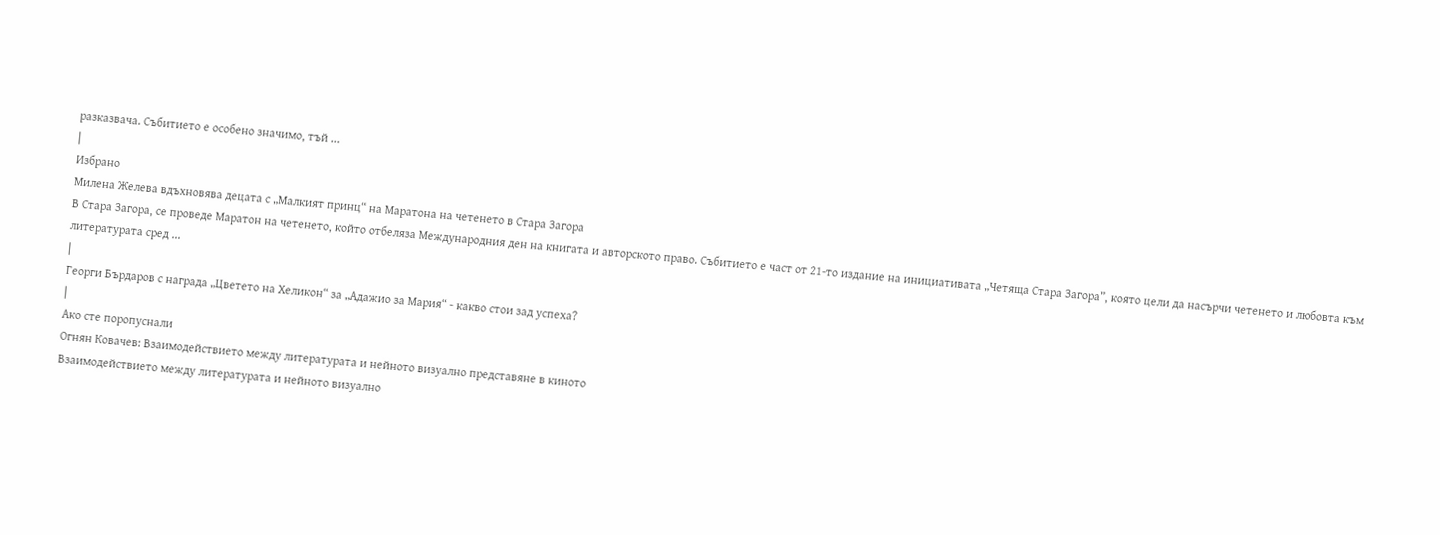разказвача. Събитието е особено значимо, тъй ...
|
Избрано
Милена Желева вдъхновява децата с „Малкият принц“ на Маратона на четенето в Стара Загора
В Стара Загора, се проведе Маратон на четенето, който отбеляза Международния ден на книгата и авторското право. Събитието е част от 21-то издание на инициативата „Четяща Стара Загора”, която цели да насърчи четенето и любовта към литературата сред ...
|
Георги Бърдаров с награда „Цветето на Хеликон“ за „Адажио за Мария“ - какво стои зад успеха?
|
Ако сте поропуснали
Огнян Ковачев: Взаимодействието между литературата и нейното визуално представяне в киното
Взаимодействието между литературата и нейното визуално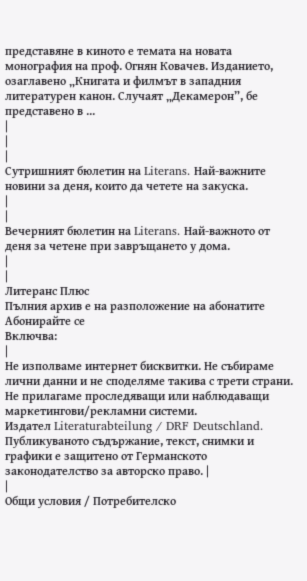представяне в киното е темата на новата монография на проф. Огнян Ковачев. Изданието, озаглавено „Книгата и филмът в западния литературен канон. Случаят „Декамерон”, бе представено в ...
|
|
|
Сутришният бюлетин на Literans. Най-важните новини за деня, които да четете на закуска.
|
|
Вечерният бюлетин на Literans. Най-важното от деня за четене при завръщането у дома.
|
|
Литеранс Плюс
Пълния архив е на разположение на абонатите
Абонирайте се
Включва:
|
Не изполваме интернет бисквитки. Не събираме лични данни и не споделяме такива с трети страни. Не прилагаме проследяващи или наблюдаващи маркетингови/рекламни системи.
Издател Literaturabteilung / DRF Deutschland. Публикуваното съдържание, текст, снимки и графики е защитено от Германското законодателство за авторско право. |
|
Общи условия / Потребителско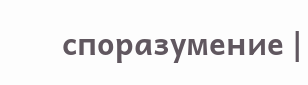споразумение |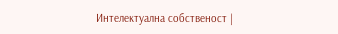Интелектуална собственост |